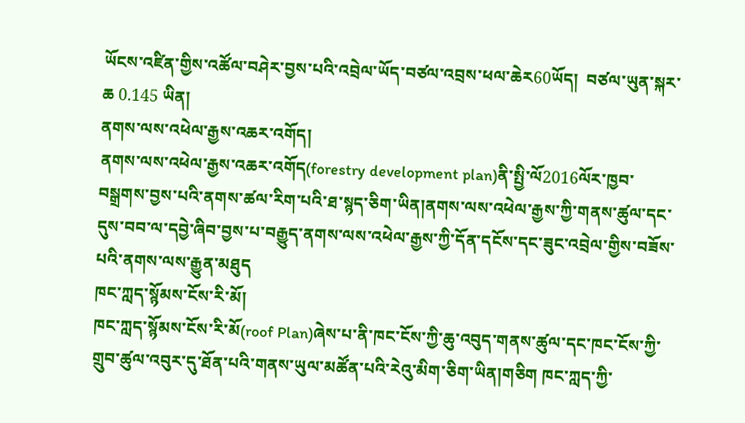ཡོངས་འཛིན་གྱིས་འཚོལ་བཤེར་བྱས་པའི་འབྲེལ་ཡོད་བཙལ་འབྲས་ཕལ་ཆེར60ཡོད།  བཙལ་ཡུན་སྐར་ཆ 0.145 ཡིན།
ནགས་ལས་འཕེལ་རྒྱས་འཆར་འགོད།
ནགས་ལས་འཕེལ་རྒྱས་འཆར་འགོད(forestry development plan)ནི་སྤྱི་ལོ2016ལོར་ཁྱབ་བསྒྲགས་བྱས་པའི་ནགས་ཚལ་རིག་པའི་ཐ་སྙད་ཅིག་ཡིན།ནགས་ལས་འཕེལ་རྒྱས་ཀྱི་གནས་ཚུལ་དང་དུས་བབ་ལ་དབྱེ་ཞིབ་བྱས་པ་བརྒྱུད་ནགས་ལས་འཕེལ་རྒྱས་ཀྱི་དོན་དངོས་དང་ཟུང་འབྲེལ་གྱིས་བཟོས་པའི་ནགས་ལས་རྒྱུན་མཐུད
ཁང་ཀླད་སྙོམས་ངོས་རི་མོ།
ཁང་ཀླད་སྙོམས་ངོས་རི་མོ(roof Plan)ཞེས་པ་ནི་ཁང་ངོས་ཀྱི་ཆུ་འབུད་གནས་ཚུལ་དང་ཁང་ངོས་ཀྱི་གྲུབ་ཚུལ་འབུར་དུ་ཐོན་པའི་གནས་ཡུལ་མཚོན་པའི་རེའུ་མིག་ཅིག་ཡིན།གཅིག ཁང་ཀླད་ཀྱི་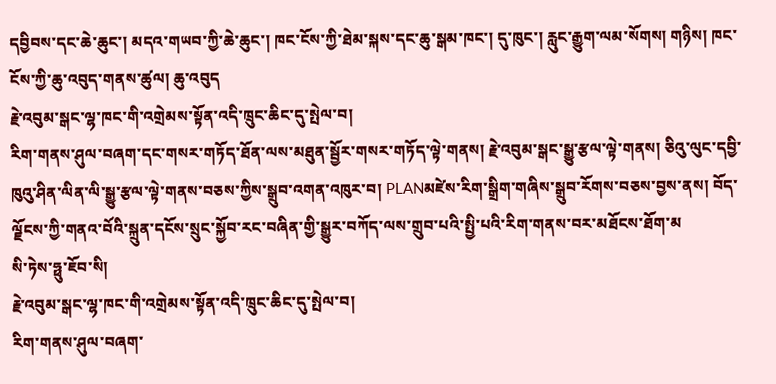དབྱིབས་དང་ཆེ་ཆུང་། མདའ་གཡབ་ཀྱི་ཆེ་ཆུང་། ཁང་ངོས་ཀྱི་ཐེམ་སྐས་དང་ཆུ་སྒམ་ཁང་། དུ་ཁུང་། རླུང་རྒྱུག་ལམ་སོགས། གཉིས། ཁང་ངོས་ཀྱི་ཆུ་འབུད་གནས་ཚུལ། ཆུ་འབུད
རྗེ་འབུམ་སྒང་ལྷ་ཁང་གི་འགྲེམས་སྟོན་འདི་ཁྲུང་ཆིང་དུ་སྤེལ་བ།
རིག་གནས་ཤུལ་བཞག་དང་གསར་གཏོད་ཐོན་ལས་མཐུན་སྦྱོར་གསར་གཏོད་ལྟེ་གནས། རྗེ་འབུམ་སྒང་སྒྱུ་རྩལ་ལྟེ་གནས། ཅིའུ་ལུང་དབྱི་ཁུའུ་ཤིན་ལིན་ལི་སྒྱུ་རྩལ་ལྟེ་གནས་བཅས་ཀྱིས་སྒྲུབ་འགན་འཁུར་བ། PLANམཛེས་རིག་སྒྲིག་གཞིས་སྒྲུབ་རོགས་བཅས་བྱས་ནས། བོད་ལྗོངས་ཀྱི་གནའ་བོའི་སྐྲུན་དངོས་སྲུང་སྐྱོབ་རང་བཞིན་གྱི་སྒྱུར་བཀོད་ལས་གྲུབ་པའི་སྤྱི་པའི་རིག་གནས་བར་མཐོངས་ཐོག་མ
སི་ཏེས་ཧྥུ་ཇོབ་སི།
རྗེ་འབུམ་སྒང་ལྷ་ཁང་གི་འགྲེམས་སྟོན་འདི་ཁྲུང་ཆིང་དུ་སྤེལ་བ།
རིག་གནས་ཤུལ་བཞག་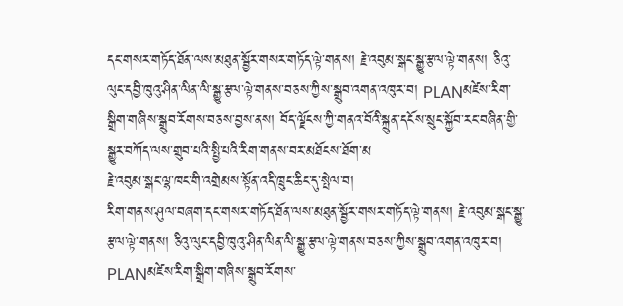དང་གསར་གཏོད་ཐོན་ལས་མཐུན་སྦྱོར་གསར་གཏོད་ལྟེ་གནས། རྗེ་འབུམ་སྒང་སྒྱུ་རྩལ་ལྟེ་གནས། ཅིའུ་ལུང་དབྱི་ཁུའུ་ཤིན་ལིན་ལི་སྒྱུ་རྩལ་ལྟེ་གནས་བཅས་ཀྱིས་སྒྲུབ་འགན་འཁུར་བ། PLANམཛེས་རིག་སྒྲིག་གཞིས་སྒྲུབ་རོགས་བཅས་བྱས་ནས། བོད་ལྗོངས་ཀྱི་གནའ་བོའི་སྐྲུན་དངོས་སྲུང་སྐྱོབ་རང་བཞིན་གྱི་སྒྱུར་བཀོད་ལས་གྲུབ་པའི་སྤྱི་པའི་རིག་གནས་བར་མཐོངས་ཐོག་མ
རྗེ་འབུམ་སྒང་ལྷ་ཁང་གི་འགྲེམས་སྟོན་འདི་ཁྲུང་ཆིང་དུ་སྤེལ་བ།
རིག་གནས་ཤུལ་བཞག་དང་གསར་གཏོད་ཐོན་ལས་མཐུན་སྦྱོར་གསར་གཏོད་ལྟེ་གནས། རྗེ་འབུམ་སྒང་སྒྱུ་རྩལ་ལྟེ་གནས། ཅིའུ་ལུང་དབྱི་ཁུའུ་ཤིན་ལིན་ལི་སྒྱུ་རྩལ་ལྟེ་གནས་བཅས་ཀྱིས་སྒྲུབ་འགན་འཁུར་བ། PLANམཛེས་རིག་སྒྲིག་གཞིས་སྒྲུབ་རོགས་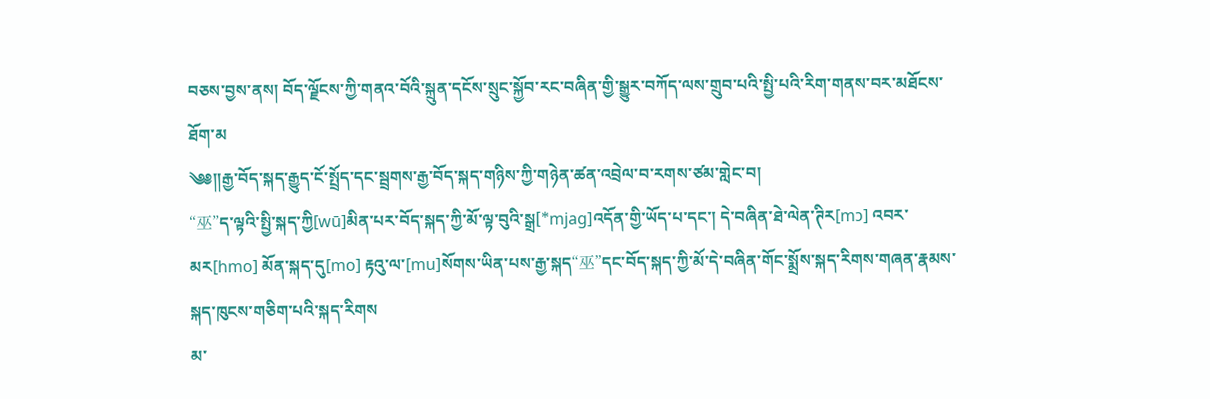བཅས་བྱས་ནས། བོད་ལྗོངས་ཀྱི་གནའ་བོའི་སྐྲུན་དངོས་སྲུང་སྐྱོབ་རང་བཞིན་གྱི་སྒྱུར་བཀོད་ལས་གྲུབ་པའི་སྤྱི་པའི་རིག་གནས་བར་མཐོངས་ཐོག་མ
༄༅།།རྒྱ་བོད་སྐད་རྒྱུད་ངོ་སྤྲོད་དང་སྦྲགས་རྒྱ་བོད་སྐད་གཉིས་ཀྱི་གཉེན་ཚན་འབྲེལ་བ་རགས་ཙམ་གླེང་བ།
“巫”ད་ལྟའི་སྤྱི་སྐད་ཀྱི[wū]མིན་པར་བོད་སྐད་ཀྱི་མོ་ལྟ་བུའི་སྒྲ[*mjag]འདོན་གྱི་ཡོད་པ་དང་། དེ་བཞིན་ཐེ་ལེན་ཊིར[mɔ] འབར་མར[hmo] མོན་སྐད་དུ[mo] རྟའུ་ལ་[mu]སོགས་ཡིན་པས་རྒྱ་སྐད“巫”དང་བོད་སྐད་ཀྱི་མོ་དེ་བཞིན་གོང་སྨྲོས་སྐད་རིགས་གཞན་རྣམས་སྐད་ཁུངས་གཅིག་པའི་སྐད་རིགས
མ་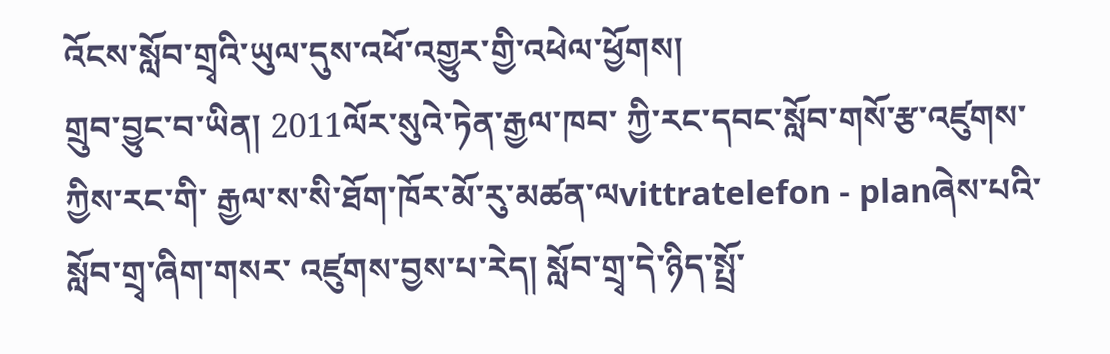འོངས་སློབ་གྲྭའི་ཡུལ་དུས་འཕོ་འགྱུར་གྱི་འཕེལ་ཕྱོགས།
གྲུབ་བྱུང་བ་ཡིན། 2011ལོར་སུའེ་ཏེན་རྒྱལ་ཁབ་ ཀྱི་རང་དབང་སློབ་གསོ་རྩ་འཛུགས་ཀྱིས་རང་གི་ རྒྱལ་ས་སི་ཐོག་ཁོར་མོ་རུ་མཚན་ལvittratelefon - planཞེས་པའི་སློབ་གྲྭ་ཞིག་གསར་ འཛུགས་བྱས་པ་རེད། སློབ་གྲྭ་དེ་ཉིད་སྤྲོ་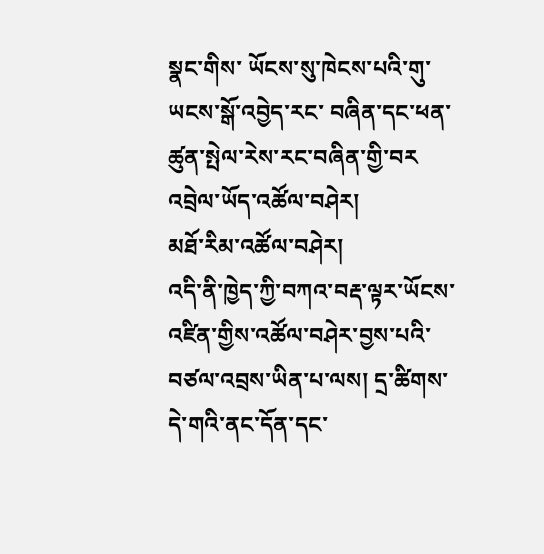སྣང་གིས་ ཡོངས་སུ་ཁེངས་པའི་གུ་ཡངས་སྒོ་འབྱེད་རང་ བཞིན་དང་ཕན་ཚུན་སྤེལ་རེས་རང་བཞིན་གྱི་བར
འབྲེལ་ཡོད་འཚོལ་བཤེར།
མཐོ་རིམ་འཚོལ་བཤེར།
འདི་ནི་ཁྱེད་ཀྱི་བཀའ་བརྡ་ལྟར་ཡོངས་འཛིན་གྱིས་འཚོལ་བཤེར་བྱས་པའི་བཙལ་འབྲས་ཡིན་པ་ལས། དྲ་ཚིགས་དེ་གའི་ནང་དོན་དང་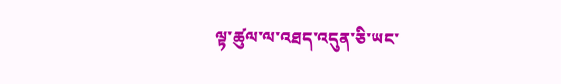ལྟ་ཚུལ་ལ་འཐད་འདུན་ཅི་ཡང་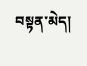བསྟན་མེད།